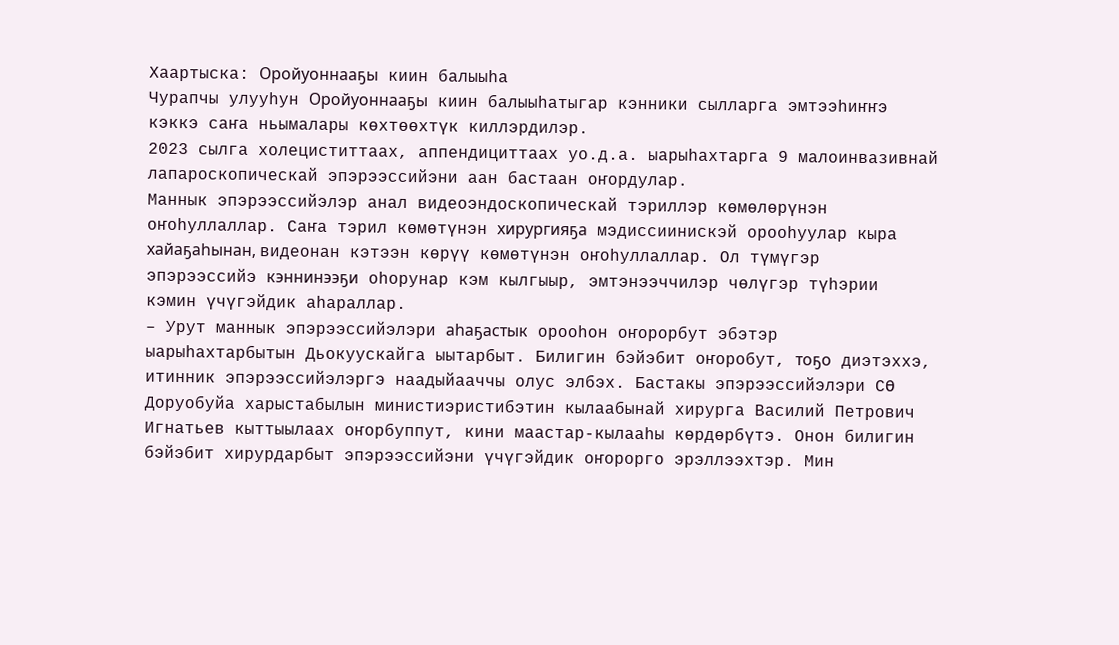Хаартыска: Оройуоннааҕы киин балыыһа
Чурапчы улууһун Оройуоннааҕы киин балыыһатыгар кэнники сылларга эмтээһиҥҥэ кэккэ саҥа ньымалары көхтөөхтүк киллэрдилэр.
2023 сылга холециститтаах, аппендициттаах уо.д.а. ыарыһахтарга 9 малоинвазивнай лапароскопическай эпэрээссийэни аан бастаан оҥордулар.
Маннык эпэрээссийэлэр анал видеоэндоскопическай тэриллэр көмөлөрүнэн оҥоһуллаллар. Саҥа тэрил көмөтүнэн хирургияҕа мэдиссиинискэй орооһуулар кыра хайаҕаһынан, видеонан кэтээн көрүү көмөтүнэн оҥоһуллаллар. Ол түмүгэр эпэрээссийэ кэннинээҕи оһорунар кэм кылгыыр, эмтэнээччилэр чөлүгэр түһэрии кэмин үчүгэйдик аһараллар.
– Урут маннык эпэрээссийэлэри аһаҕастык орооһон оҥорорбут эбэтэр ыарыһахтарбытын Дьокуускайга ыытарбыт. Билигин бэйэбит оҥоробут, тоҕо диэтэххэ, итинник эпэрээссийэлэргэ наадыйааччы олус элбэх. Бастакы эпэрээссийэлэри СӨ Доруобуйа харыстабылын министиэристибэтин кылаабынай хирурга Василий Петрович Игнатьев кыттыылаах оҥорбуппут, кини маастар-кылааһы көрдөрбүтэ. Онон билигин бэйэбит хирурдарбыт эпэрээссийэни үчүгэйдик оҥорорго эрэллээхтэр. Мин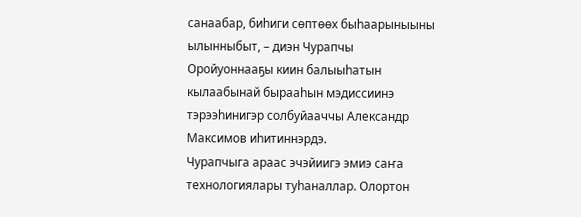санаабар, биһиги сөптөөх быһаарыныыны ылынныбыт, – диэн Чурапчы Оройуоннааҕы киин балыыһатын кылаабынай бырааһын мэдиссиинэ тэрээһинигэр солбуйааччы Александр Максимов иһитиннэрдэ.
Чурапчыга араас эчэйиигэ эмиэ саҥа технологиялары туһаналлар. Олортон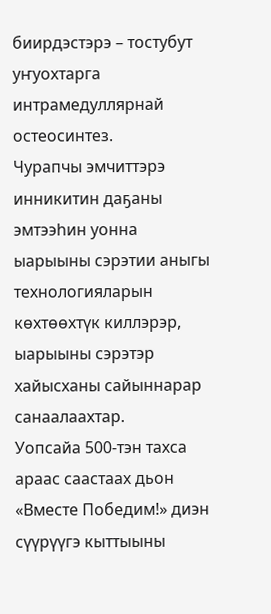биирдэстэрэ – тостубут уҥуохтарга интрамедуллярнай остеосинтез.
Чурапчы эмчиттэрэ инникитин даҕаны эмтээһин уонна ыарыыны сэрэтии аныгы технологияларын көхтөөхтүк киллэрэр, ыарыыны сэрэтэр хайысханы сайыннарар санаалаахтар.
Уопсайа 500-тэн тахса араас саастаах дьон «Вместе Победим!» диэн сүүрүүгэ кыттыыны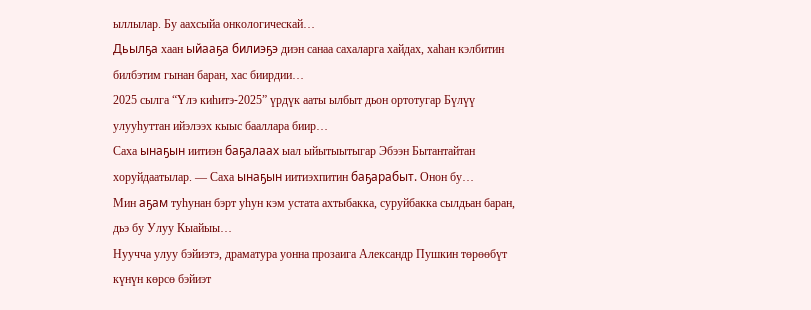ыллылар. Бу аахсыйа онкологическай…
Дьылҕа хаан ыйааҕа билиэҕэ диэн санаа сахаларга хайдах, хаһан кэлбитин билбэтим гынан баран, хас биирдии…
2025 сылга “Үлэ киһитэ‑2025” үрдүк ааты ылбыт дьон ортотугар Бүлүү улууһуттан ийэлээх кыыс бааллара биир…
Саха ынаҕын иитиэн баҕалаах ыал ыйытыытыгар Эбээн Бытантайтан хоруйдаатылар. — Саха ынаҕын иитиэхпитин баҕарабыт. Онон бу…
Мин аҕам туһунан бэрт уһун кэм устата ахтыбакка, суруйбакка сылдьан баран, дьэ бу Улуу Кыайыы…
Нуучча улуу бэйиэтэ, драматура уонна прозаига Александр Пушкин төрөөбүт күнүн көрсө бэйиэт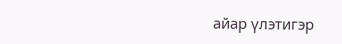айар үлэтигэр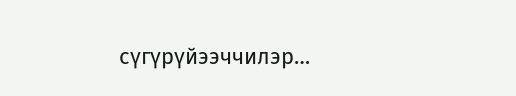сүгүрүйээччилэр…